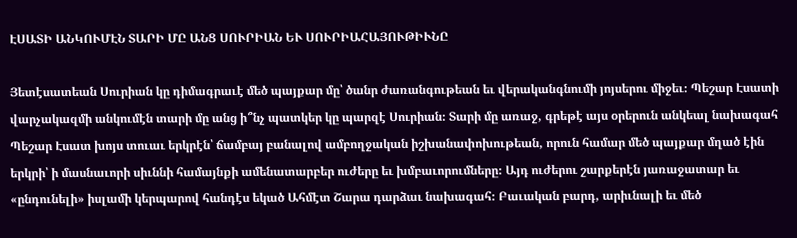ԷՍԱՏԻ ԱՆԿՈՒՄԷՆ ՏԱՐԻ ՄԸ ԱՆՑ ՍՈՒՐԻԱՆ ԵՒ ՍՈՒՐԻԱՀԱՅՈՒԹԻՒՆԸ

Յետէսատեան Սուրիան կը դիմագրաւէ մեծ պայքար մը՝ ծանր ժառանգութեան եւ վերականգնումի յոյսերու միջեւ։ Պեշար Էսատի վարչակազմի անկումէն տարի մը անց ի՞նչ պատկեր կը պարզէ Սուրիան։ Տարի մը առաջ, գրեթէ այս օրերուն անկեալ նախագահ Պեշար Էսատ խոյս տուաւ երկրէն՝ ճամբայ բանալով ամբողջական իշխանափոխութեան, որուն համար մեծ պայքար մղած էին երկրի՝ ի մասնաւորի սիւննի համայնքի ամենատարբեր ուժերը եւ խմբաւորումները։ Այդ ուժերու շարքերէն յառաջատար եւ «ընդունելի» իսլամի կերպարով հանդէս եկած Ահմէտ Շարա դարձաւ նախագահ։ Բաւական բարդ, արիւնալի եւ մեծ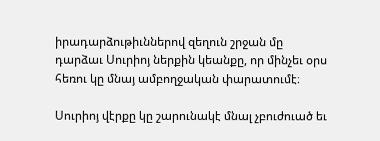իրադարձութիւններով զեղուն շրջան մը դարձաւ Սուրիոյ ներքին կեանքը, որ մինչեւ օրս հեռու կը մնայ ամբողջական փարատումէ։

Սուրիոյ վէրքը կը շարունակէ մնալ չբուժուած եւ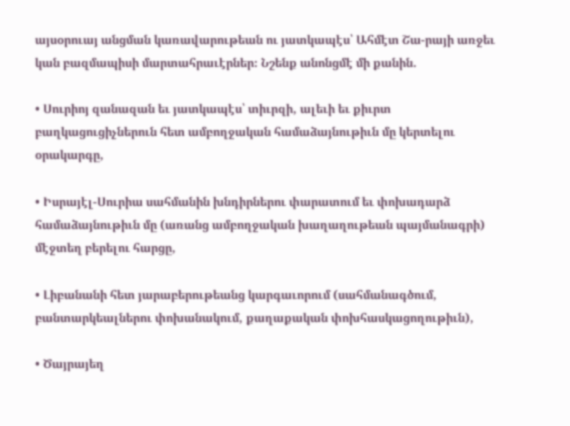այսօրուայ անցման կառավարութեան ու յատկապէս՝ Ահմէտ Շա-րայի առջեւ կան բազմապիսի մարտահրաւէրներ։ Նշենք անոնցմէ մի քանին.

• Սուրիոյ զանազան եւ յատկապէս՝ տիւրզի, ալեւի եւ քիւրտ բաղկացուցիչներուն հետ ամբողջական համաձայնութիւն մը կերտելու օրակարգը,

• Իսրայէլ-Սուրիա սահմանին խնդիրներու փարատում եւ փոխադարձ համաձայնութիւն մը (առանց ամբողջական խաղաղութեան պայմանագրի) մէջտեղ բերելու հարցը,

• Լիբանանի հետ յարաբերութեանց կարգաւորում (սահմանագծում, բանտարկեալներու փոխանակում, քաղաքական փոխհասկացողութիւն),

• Ծայրայեղ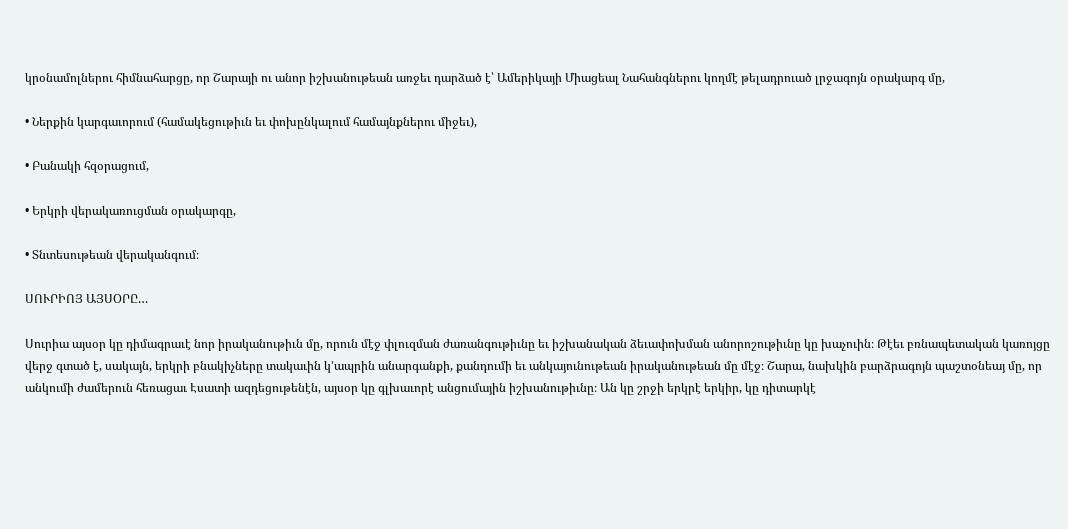կրօնամոլներու հիմնահարցը, որ Շարայի ու անոր իշխանութեան առջեւ դարձած է՝ Ամերիկայի Միացեալ Նահանգներու կողմէ թելադրուած լրջագոյն օրակարգ մը,

• Ներքին կարգաւորում (համակեցութիւն եւ փոխընկալում համայնքներու միջեւ),

• Բանակի հզօրացում,

• Երկրի վերակառուցման օրակարգը,

• Տնտեսութեան վերականգում։

ՍՈՒՐԻՈՅ ԱՅՍՕՐԸ…

Սուրիա այսօր կը դիմագրաւէ նոր իրականութիւն մը, որուն մէջ փլուզման ժառանգութիւնը եւ իշխանական ձեւափոխման անորոշութիւնը կը խաչուին։ Թէեւ բռնապետական կառոյցը վերջ գտած է, սակայն, երկրի բնակիչները տակաւին կ՚ապրին անարգանքի, քանդումի եւ անկայունութեան իրականութեան մը մէջ։ Շարա, նախկին բարձրագոյն պաշտօնեայ մը, որ անկումի ժամերուն հեռացաւ Էսատի ազդեցութենէն, այսօր կը գլխաւորէ անցումային իշխանութիւնը։ Ան կը շրջի երկրէ երկիր, կը դիտարկէ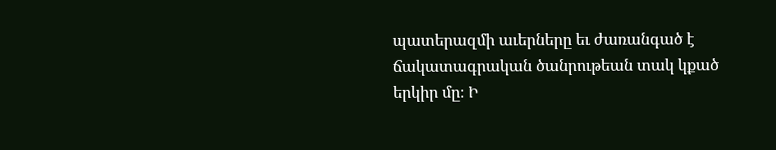պատերազմի աւերները եւ ժառանգած է ճակատագրական ծանրութեան տակ կքած երկիր մը։ Ի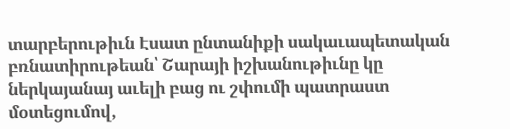տարբերութիւն Էսատ ընտանիքի սակաւապետական բռնատիրութեան՝ Շարայի իշխանութիւնը կը ներկայանայ աւելի բաց ու շփումի պատրաստ մօտեցումով,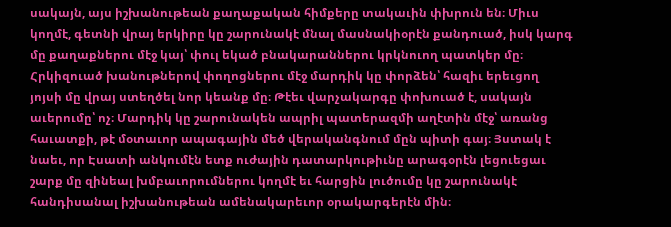սակայն, այս իշխանութեան քաղաքական հիմքերը տակաւին փխրուն են։ Միւս կողմէ, գետնի վրայ երկիրը կը շարունակէ մնալ մասնակիօրէն քանդուած, իսկ կարգ մը քաղաքներու մէջ կայ՝ փուլ եկած բնակարաններու կրկնուող պատկեր մը։ Հրկիզուած խանութներով փողոցներու մէջ մարդիկ կը փորձեն՝ հազիւ երեւցող յոյսի մը վրայ ստեղծել նոր կեանք մը։ Թէեւ վարչակարգը փոխուած է, սակայն աւերումը՝ ոչ։ Մարդիկ կը շարունակեն ապրիլ պատերազմի աղէտին մէջ՝ առանց հաւատքի, թէ մօտաւոր ապագային մեծ վերականգնում մըն պիտի գայ։ Յստակ է նաեւ, որ Էսատի անկումէն ետք ուժային դատարկութիւնը արագօրէն լեցուեցաւ շարք մը զինեալ խմբաւորումներու կողմէ եւ հարցին լուծումը կը շարունակէ հանդիսանալ իշխանութեան ամենակարեւոր օրակարգերէն մին։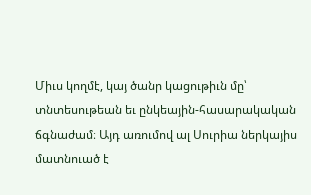Միւս կողմէ, կայ ծանր կացութիւն մը՝ տնտեսութեան եւ ընկեային-հասարակական ճգնաժամ։ Այդ առումով ալ Սուրիա ներկայիս մատնուած է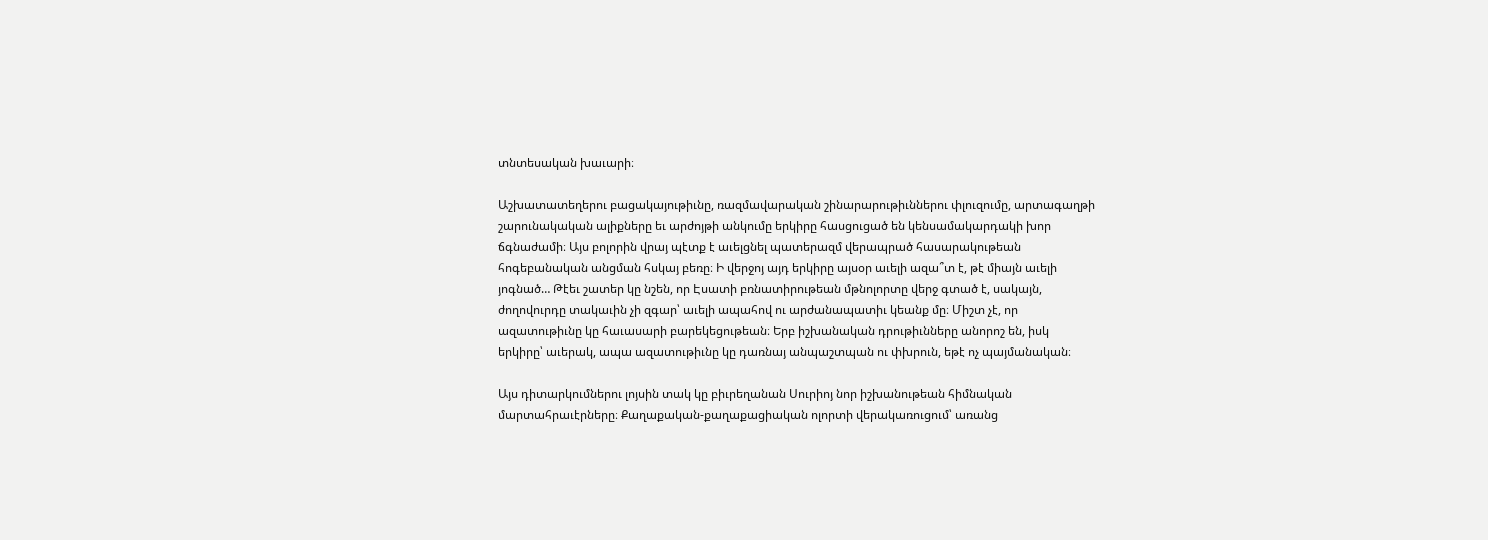տնտեսական խաւարի։

Աշխատատեղերու բացակայութիւնը, ռազմավարական շինարարութիւններու փլուզումը, արտագաղթի շարունակական ալիքները եւ արժոյթի անկումը երկիրը հասցուցած են կենսամակարդակի խոր ճգնաժամի։ Այս բոլորին վրայ պէտք է աւելցնել պատերազմ վերապրած հասարակութեան հոգեբանական անցման հսկայ բեռը։ Ի վերջոյ այդ երկիրը այսօր աւելի ազա՞տ է, թէ միայն աւելի յոգնած… Թէեւ շատեր կը նշեն, որ Էսատի բռնատիրութեան մթնոլորտը վերջ գտած է, սակայն, ժողովուրդը տակաւին չի զգար՝ աւելի ապահով ու արժանապատիւ կեանք մը։ Միշտ չէ, որ ազատութիւնը կը հաւասարի բարեկեցութեան։ Երբ իշխանական դրութիւնները անորոշ են, իսկ երկիրը՝ աւերակ, ապա ազատութիւնը կը դառնայ անպաշտպան ու փխրուն, եթէ ոչ պայմանական։

Այս դիտարկումներու լոյսին տակ կը բիւրեղանան Սուրիոյ նոր իշխանութեան հիմնական մարտահրաւէրները։ Քաղաքական-քաղաքացիական ոլորտի վերակառուցում՝ առանց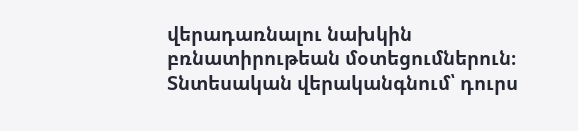վերադառնալու նախկին բռնատիրութեան մօտեցումներուն։ Տնտեսական վերականգնում՝ դուրս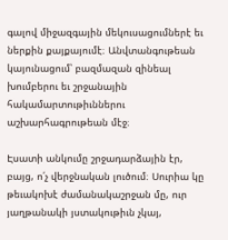գալով միջազգային մեկուսացումներէ եւ ներքին քայքայումէ։ Անվտանգութեան կայունացում՝ բազմազան զինեալ խումբերու եւ շրջանային հակամարտութիւններու աշխարհագրութեան մէջ։

Էսատի անկումը շրջադարձային էր, բայց, ո՛չ վերջնական լուծում։ Սուրիա կը թեւակոխէ ժամանակաշրջան մը, ուր յաղթանակի յստակութիւն չկայ,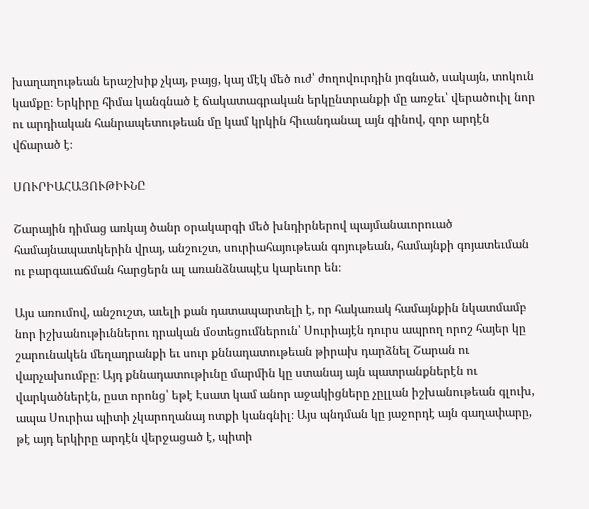խաղաղութեան երաշխիք չկայ, բայց, կայ մէկ մեծ ուժ՝ ժողովուրդին յոգնած, սակայն, տոկուն կամքը։ Երկիրը հիմա կանգնած է ճակատագրական երկընտրանքի մը առջեւ՝ վերածուիլ նոր ու արդիական հանրապետութեան մը կամ կրկին հիւանդանալ այն գինով, զոր արդէն վճարած է։

ՍՈՒՐԻԱՀԱՅՈՒԹԻՒՆԸ

Շարային դիմաց առկայ ծանր օրակարգի մեծ խնդիրներով պայմանաւորուած համայնապատկերին վրայ, անշուշտ, սուրիահայութեան գոյութեան, համայնքի գոյատեւման ու բարգաւաճման հարցերն ալ առանձնապէս կարեւոր են։

Այս առումով, անշուշտ, աւելի քան դատապարտելի է, որ հակառակ համայնքին նկատմամբ նոր իշխանութիւններու դրական մօտեցումներուն՝ Սուրիայէն դուրս ապրող որոշ հայեր կը շարունակեն մեղադրանքի եւ սուր քննադատութեան թիրախ դարձնել Շարան ու վարչախումբը։ Այդ քննադատութիւնը մարմին կը ստանայ այն պատրանքներէն ու վարկածներէն, ըստ որոնց՝ եթէ Էսատ կամ անոր աջակիցները չըլլան իշխանութեան գլուխ, ապա Սուրիա պիտի չկարողանայ ոտքի կանգնիլ։ Այս պնդման կը յաջորդէ այն գաղափարը, թէ այդ երկիրը արդէն վերջացած է, պիտի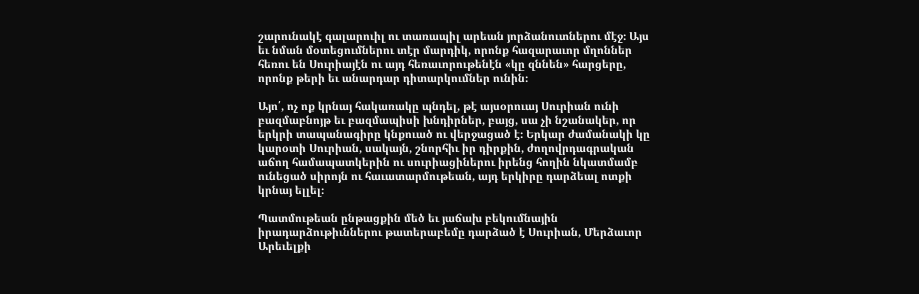շարունակէ գալարուիլ ու տառապիլ արեան յորձանուտներու մէջ։ Այս եւ նման մօտեցումներու տէր մարդիկ, որոնք հազարաւոր մղոններ հեռու են Սուրիայէն ու այդ հեռաւորութենէն «կը զննեն» հարցերը, որոնք թերի եւ անարդար դիտարկումներ ունին։

Այո՛, ոչ ոք կրնայ հակառակը պնդել, թէ այսօրուայ Սուրիան ունի բազմաբնոյթ եւ բազմապիսի խնդիրներ, բայց, սա չի նշանակեր, որ երկրի տապանագիրը կնքուած ու վերջացած է։ Երկար ժամանակի կը կարօտի Սուրիան, սակայն, շնորհիւ իր դիրքին, ժողովրդագրական աճող համապատկերին ու սուրիացիներու իրենց հողին նկատմամբ ունեցած սիրոյն ու հաւատարմութեան, այդ երկիրը դարձեալ ոտքի կրնայ ելլել։

Պատմութեան ընթացքին մեծ եւ յաճախ բեկումնային իրադարձութիւններու թատերաբեմը դարձած է Սուրիան, Մերձաւոր Արեւելքի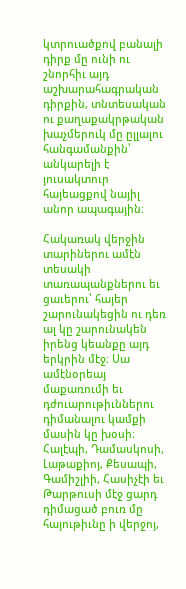կտրուածքով բանալի դիրք մը ունի ու շնորհիւ այդ աշխարահագրական դիրքին, տնտեսական ու քաղաքակրթական խաչմերուկ մը ըլլալու հանգամանքին՝ անկարելի է յուսակտուր հայեացքով նայիլ անոր ապագային։

Հակառակ վերջին տարիներու ամէն տեսակի տառապանքներու եւ ցաւերու՝ հայեր շարունակեցին ու դեռ ալ կը շարունակեն իրենց կեանքը այդ երկրին մէջ։ Սա ամէնօրեայ մաքառումի եւ դժուարութիւններու դիմանալու կամքի մասին կը խօսի։ Հալէպի, Դամասկոսի, Լաթաքիոյ, Քեսապի, Գամիշլիի, Հասիչէի եւ Թարթուսի մէջ ցարդ դիմացած բուռ մը հայութիւնը ի վերջոյ,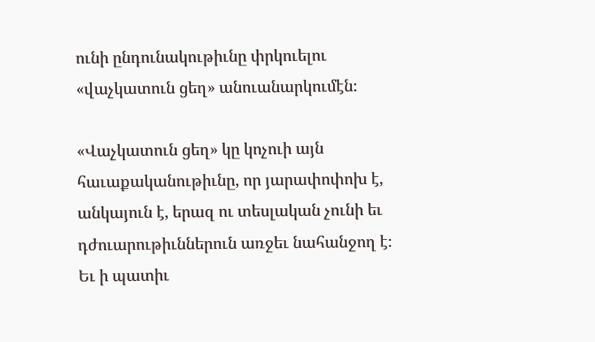ունի ընդունակութիւնը փրկուելու «վաչկատուն ցեղ» անուանարկումէն։

«Վաչկատուն ցեղ» կը կոչուի այն հաւաքականութիւնը, որ յարափոփոխ է, անկայուն է, երազ ու տեսլական չունի եւ դժուարութիւններուն առջեւ նահանջող է։ Եւ ի պատիւ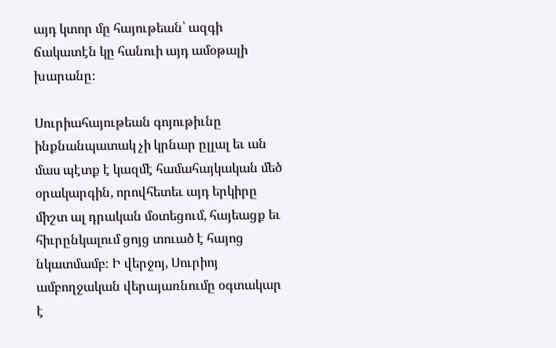այդ կտոր մը հայութեան՝ ազգի ճակատէն կը հանուի այդ ամօթալի խարանը։

Սուրիահայութեան գոյութիւնը ինքնանպատակ չի կրնար ըլլալ եւ ան մաս պէտք է կազմէ համահայկական մեծ օրակարգին, որովհետեւ այդ երկիրը միշտ ալ դրական մօտեցում, հայեացք եւ հիւրընկալում ցոյց տուած է հայոց նկատմամբ։ Ի վերջոյ, Սուրիոյ ամբողջական վերայառնումը օգտակար է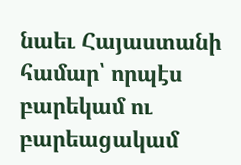նաեւ Հայաստանի համար՝ որպէս բարեկամ ու բարեացակամ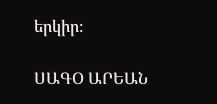երկիր։

ՍԱԳՕ ԱՐԵԱՆ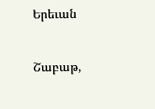Երեւան

Շաբաթ,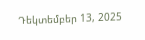Դեկտեմբեր 13, 2025